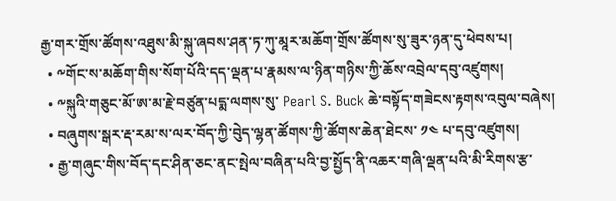རྒྱ་གར་གྲོས་ཚོགས་འཐུས་མི་སྐུ་ཞབས་ཤན་ཏ་ཀུ་མཱར་མཆོག་གྲོས་ཚོགས་སུ་ཟུར་ཉན་དུ་ཕེབས་པ།
  • ༸གོང་ས་མཆོག་གིས་སོག་པོའི་དད་ལྡན་པ་རྣམས་ལ་ཉིན་གཉིས་ཀྱི་ཆོས་འབྲེལ་དབུ་འཛུགས།
  • ༸སྐུའི་གཅུང་མོ་ཨ་མ་རྗེ་བཙུན་པདྨ་ལགས་སུ་ Pearl S. Buck ཆེ་བསྟོད་གཟེངས་རྟགས་འབུལ་བཞེས།
  • བཞུགས་སྒར་རྡ་རམ་ས་ལར་བོད་ཀྱི་བེུད་ལྷན་ཚོགས་ཀྱི་ཚོགས་ཆེན་ཐེངས་ ༡༤ པ་དབུ་འཛུགས།
  • རྒྱ་གཞུང་གིས་བོད་དང་ཤིན་ཅང་ནང་སྤེལ་བཞིན་པའི་བྱ་སྤྱོད་ནི་འཆར་གཞི་ལྡན་པའི་མི་རིགས་རྩ་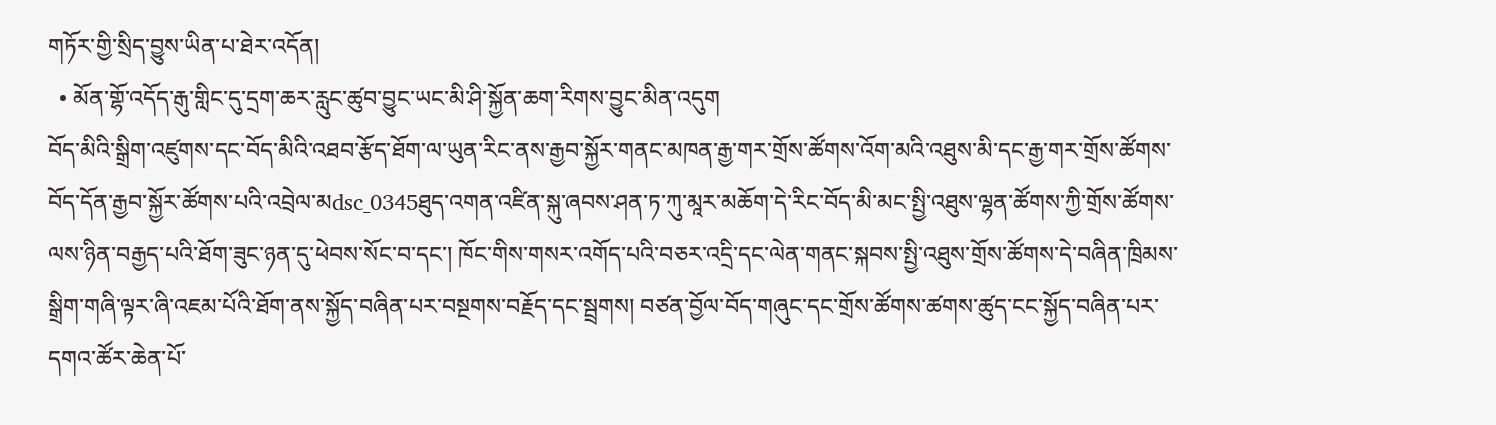གཏོར་གྱི་སྲིད་བྱུས་ཡིན་པ་ཐེར་འདོན།
  • མོན་གྷོ་འདོད་རྒུ་གླིང་དུ་དྲག་ཆར་རླུང་ཚུབ་བྱུང་ཡང་མི་ཤི་སྐྱོན་ཆག་རིགས་བྱུང་མིན་འདུག
བོད་མིའི་སྒྲིག་འཛུགས་དང་བོད་མིའི་འཐབ་རྩོད་ཐོག་ལ་ཡུན་རིང་ནས་རྒྱབ་སྐྱོར་གནང་མཁན་རྒྱ་གར་གྲོས་ཚོགས་འོག་མའི་འཐུས་མི་དང་རྒྱ་གར་གྲོས་ཚོགས་བོད་དོན་རྒྱབ་སྐྱོར་ཚོགས་པའི་འབྲེལ་མdsc_0345ཐུད་འགན་འཛིན་སྐུ་ཞབས་ཤན་ཏ་ཀུ་མཱར་མཆོག་དེ་རིང་བོད་མི་མང་སྤྱི་འཐུས་ལྷན་ཚོགས་ཀྱི་གྲོས་ཚོགས་ལས་ཉིན་བརྒྱད་པའི་ཐོག་ཟུང་ཉན་དུ་ཕེབས་སོང་བ་དང་། ཁོང་གིས་གསར་འགོད་པའི་བཅར་འདྲི་དང་ལེན་གནང་སྐབས་སྤྱི་འཐུས་གྲོས་ཚོགས་དེ་བཞིན་ཁྲིམས་སྒྲིག་གཞི་ལྟར་ཞི་འཇམ་པོའི་ཐོག་ནས་སྐྱོད་བཞིན་པར་བསྔགས་བརྗོད་དང་སྦྲགས། བཙན་བྱོལ་བོད་གཞུང་དང་གྲོས་ཚོགས་ཚགས་ཚུད་ངང་སྐྱོད་བཞིན་པར་དགའ་ཚོར་ཆེན་པོ་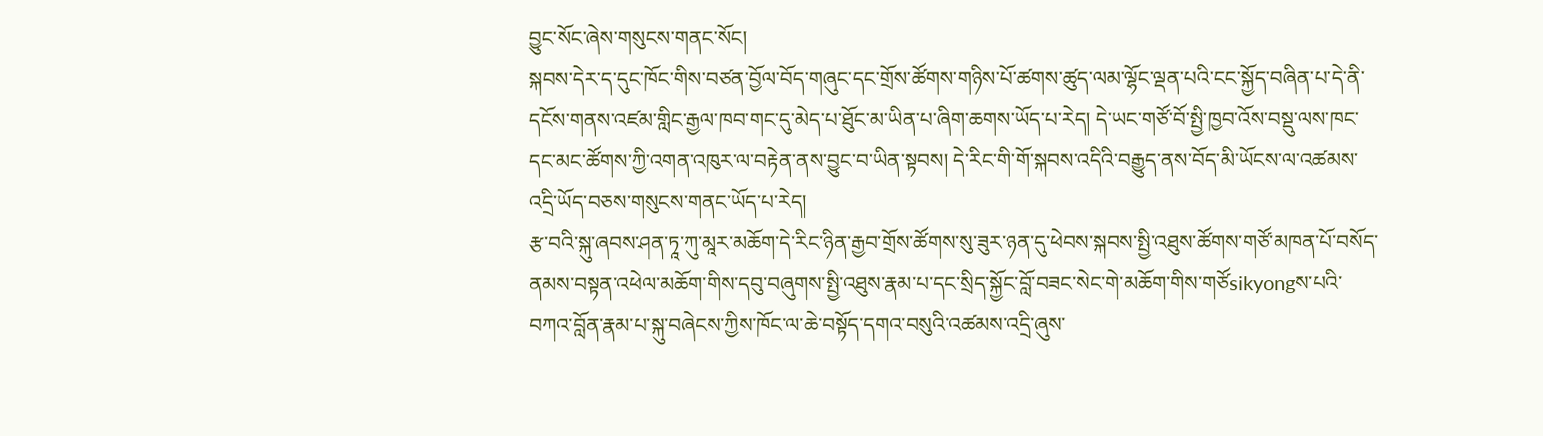བྱུང་སོང་ཞེས་གསུངས་གནང་སོང།
སྐབས་དེར་ད་དུང་ཁོང་གིས་བཙན་བྱོལ་བོད་གཞུང་དང་གྲོས་ཚོགས་གཉིས་པོ་ཚགས་ཚུད་ལམ་ལྷོང་ལྡན་པའི་ངང་སྐྱོད་བཞིན་པ་དེ་ནི་དངོས་གནས་འཛམ་གླིང་རྒྱལ་ཁབ་གང་དུ་མེད་པ་ཐོུང་མ་ཡིན་པ་ཞིག་ཆགས་ཡོད་པ་རེད། དེ་ཡང་གཙོ་བོ་སྤྱི་ཁྱབ་འོས་བསྡུ་ལས་ཁང་དང་མང་ཚོགས་ཀྱི་འགན་འཁུར་ལ་བརྟེན་ནས་བྱུང་བ་ཡིན་སྟབས། དེ་རིང་གི་གོ་སྐབས་འདིའི་བརྒྱུད་ནས་བོད་མི་ཡོངས་ལ་འཚམས་འདྲི་ཡོད་བཅས་གསུངས་གནང་ཡོད་པ་རེད།
རྩ་བའི་སྐུ་ཞབས་ཤན་ཏཱ་ཀུ་མཱར་མཆོག་དེ་རིང་ཉིན་རྒྱབ་གྲོས་ཚོགས་སུ་ཟུར་ཉན་དུ་ཕེབས་སྐབས་སྤྱི་འཐུས་ཚོགས་གཙོ་མཁན་པོ་བསོད་ནམས་བསྟན་འཕེལ་མཆོག་གིས་དབུ་བཞུགས་སྤྱི་འཐུས་རྣམ་པ་དང་སྲིད་སྐྱོང་བློ་བཟང་སེང་གེ་མཆོག་གིས་གཙོsikyongས་པའི་བཀའ་བློན་རྣམ་པ་སྐུ་བཞེངས་ཀྱིས་ཁོང་ལ་ཆེ་བསྟོད་དགའ་བསུའི་འཚམས་འདྲི་ཞུས་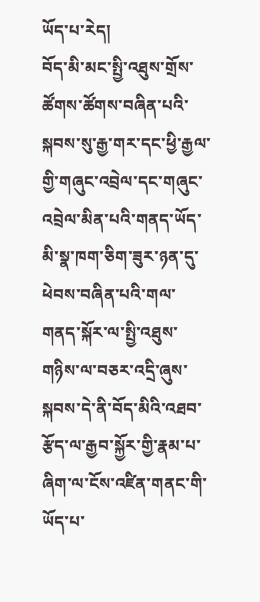ཡོད་པ་རེད།
བོད་མི་མང་སྤྱི་འཐུས་གྲོས་ཚོགས་ཚོགས་བཞིན་པའི་སྐབས་སུ་རྒྱ་གར་དང་ཕྱི་རྒྱལ་གྱི་གཞུང་འབྲེལ་དང་གཞུང་འབྲེལ་མིན་པའི་གནད་ཡོད་མི་སྣ་ཁག་ཅིག་ཟུར་ཉན་དུ་ཕེབས་བཞིན་པའི་གལ་གནད་སྐོར་ལ་སྤྱི་འཐུས་གཉིས་ལ་བཅར་འདྲི་ཞུས་སྐབས་དེ་ནི་བོད་མིའི་འཐབ་རྩོད་ལ་རྒྱབ་སྐྱོར་གྱི་རྣམ་པ་ཞིག་ལ་ངོས་འཛིན་གནང་གི་ཡོད་པ་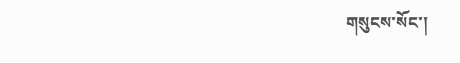གསུངས་སོང་།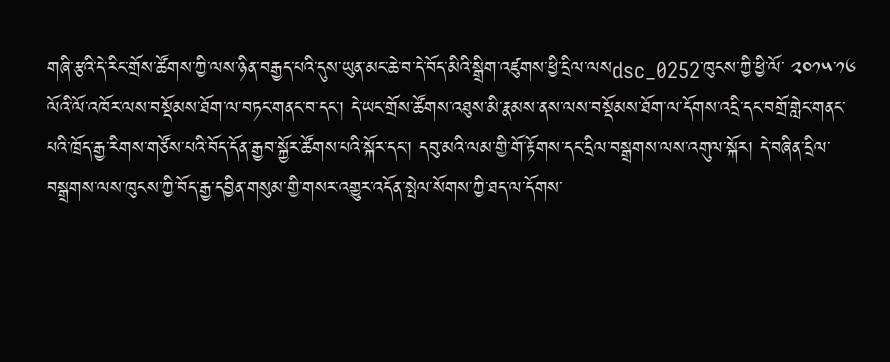གཞི་རྩའི་དེ་རིང་གྲོས་ཚོགས་ཀྱི་ལས་ཉིན་བརྒྱད་པའི་དུས་ཡུན་མང་ཆེ་བ་དེ་བོད་མིའི་སྒྲིག་འཛུགས་ཕྱི་དྲིལ་ལསdsc_0252་ཁུངས་ཀྱི་ཕྱི་ལོ་ ༢༠༡༥་༡༦ ལོའི་ལོ་འཁོར་ལས་བསྡོམས་ཐོག་ལ་བཏང་གནང་བ་དང་། དེ་ཡང་གྲོས་ཚོགས་འཐུས་མི་རྣམས་ནས་ལས་བསྡོམས་ཐོག་ལ་དོགས་འདྲི་དང་བགྲོ་གླེང་གནང་པའི་ཁྲོད་རྒྱ་རིགས་གཙོས་པའི་བོད་དོན་རྒྱབ་སྐྱོར་ཚོགས་པའི་སྐོར་དང་། དབུ་མའི་ལམ་གྱི་གོ་རྟོགས་དང་དྲིལ་བསྒྲགས་ལས་འགུལ་སྐོར། དེ་བཞིན་དྲིལ་བསྒྲགས་ལས་ཁུངས་ཀྱི་བོད་རྒྱ་དབྱིན་གསུམ་གྱི་གསར་འགྱུར་འདོན་སྤེལ་སོགས་ཀྱི་ཐད་ལ་དོགས་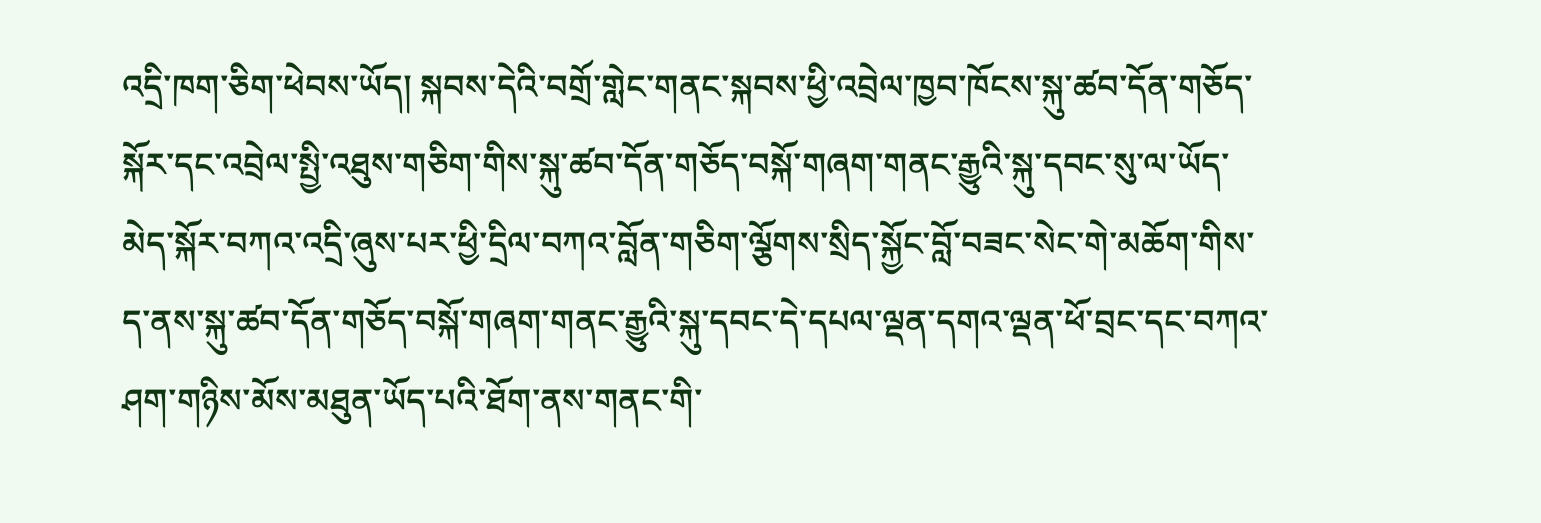འདྲི་ཁག་ཅིག་ཕེབས་ཡོད། སྐབས་དེའི་བགྲོ་གླེང་གནང་སྐབས་ཕྱི་འབྲེལ་ཁྱབ་ཁོངས་སྐུ་ཚབ་དོན་གཅོད་སྐོར་དང་འབྲེལ་སྤྱི་འཐུས་གཅིག་གིས་སྐུ་ཚབ་དོན་གཅོད་བསྐོ་གཞག་གནང་རྒྱུའི་སྐུ་དབང་སུ་ལ་ཡོད་མེད་སྐོར་བཀའ་འདྲི་ཞུས་པར་ཕྱི་དྲིལ་བཀའ་བློན་གཅིག་ལྕོགས་སྲིད་སྐྱོང་བློ་བཟང་སེང་གེ་མཆོག་གིས་ད་ནས་སྐུ་ཚབ་དོན་གཅོད་བསྐོ་གཞག་གནང་རྒྱུའི་སྐུ་དབང་དེ་དཔལ་ལྡན་དགའ་ལྡན་ཕོ་བྲང་དང་བཀའ་ཤག་གཉིས་མོས་མཐུན་ཡོད་པའི་ཐོག་ནས་གནང་གི་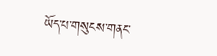ཡོད་པ་གསུངས་གནང་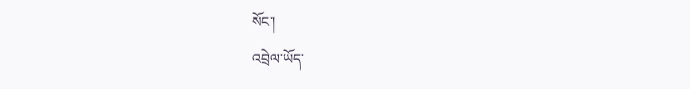སོང་།
འབྲེལ་ཡོད་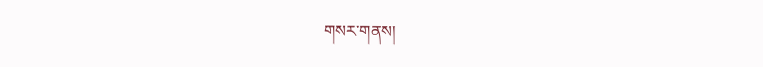གསར་གནས།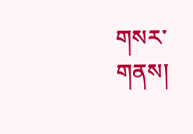གསར་གནས།